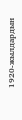1920-жылдардын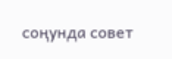соңунда совет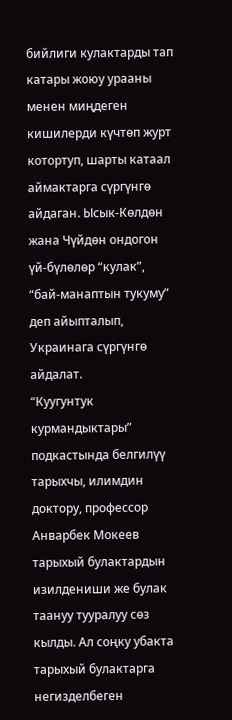бийлиги кулактарды тап катары жоюу урааны менен миңдеген кишилерди күчтөп журт котортуп, шарты катаал аймактарга сүргүнгө айдаган. Ысык-Көлдөн жана Чүйдөн ондогон үй-бүлөлөр “кулак”, “бай-манаптын тукуму” деп айыпталып, Украинага сүргүнгө айдалат.
“Куугунтук курмандыктары” подкастында белгилүү тарыхчы, илимдин доктору, профессор Анварбек Мокеев тарыхый булактардын изилдениши же булак таануу тууралуу сөз кылды. Ал соңку убакта тарыхый булактарга негизделбеген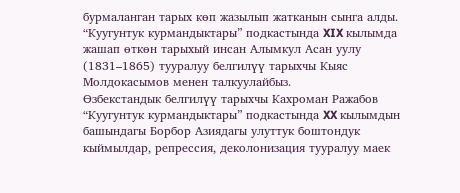бурмаланган тарых көп жазылып жатканын сынга алды.
“Куугунтук курмандыктары” подкастында XIX кылымда жашап өткөн тарыхый инсан Алымкул Асан уулу (1831–1865) тууралуу белгилүү тарыхчы Кыяс Молдокасымов менен талкуулайбыз.
Өзбекстандык белгилүү тарыхчы Кахроман Ражабов “Куугунтук курмандыктары” подкастында XX кылымдын башындагы Борбор Азиядагы улуттук боштондук кыймылдар, репрессия, деколонизация тууралуу маек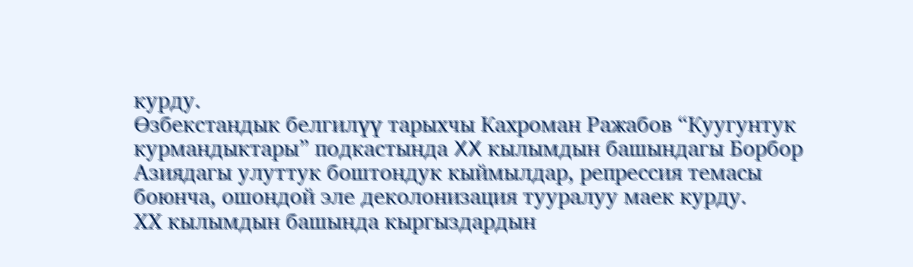курду.
Өзбекстандык белгилүү тарыхчы Кахроман Ражабов “Куугунтук курмандыктары” подкастында XX кылымдын башындагы Борбор Азиядагы улуттук боштондук кыймылдар, репрессия темасы боюнча, ошондой эле деколонизация тууралуу маек курду.
ХХ кылымдын башында кыргыздардын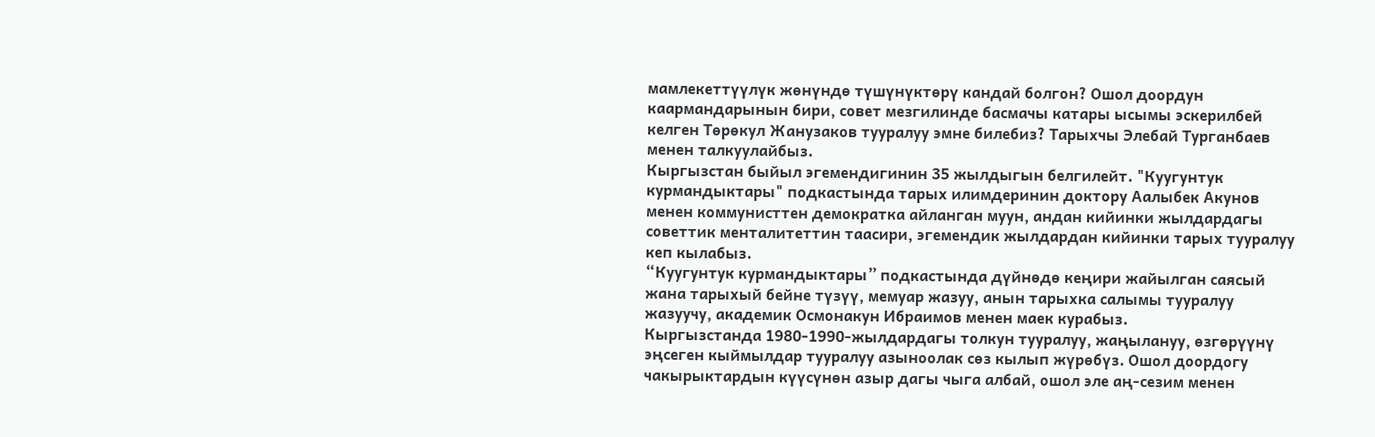мамлекеттүүлүк жөнүндө түшүнүктөрү кандай болгон? Ошол доордун каармандарынын бири, совет мезгилинде басмачы катары ысымы эскерилбей келген Төрөкул Жанузаков тууралуу эмне билебиз? Тарыхчы Элебай Турганбаев менен талкуулайбыз.
Кыргызстан быйыл эгемендигинин 35 жылдыгын белгилейт. "Куугунтук курмандыктары" подкастында тарых илимдеринин доктору Аалыбек Акунов менен коммунисттен демократка айланган муун, андан кийинки жылдардагы советтик менталитеттин таасири, эгемендик жылдардан кийинки тарых тууралуу кеп кылабыз.
“Куугунтук курмандыктары” подкастында дүйнөдө кеңири жайылган саясый жана тарыхый бейне түзүү, мемуар жазуу, анын тарыхка салымы тууралуу жазуучу, академик Осмонакун Ибраимов менен маек курабыз.
Кыргызстанда 1980-1990-жылдардагы толкун тууралуу, жаңылануу, өзгөрүүнү эңсеген кыймылдар тууралуу азыноолак сөз кылып жүрөбүз. Ошол доордогу чакырыктардын күүсүнөн азыр дагы чыга албай, ошол эле аң-сезим менен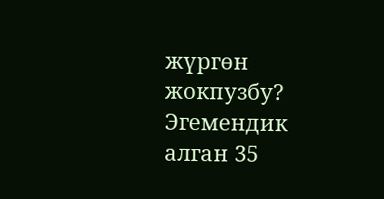жүргөн жокпузбу? Эгемендик алган 35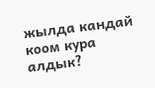жылда кандай коом кура алдык?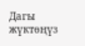Дагы жүктөңүз